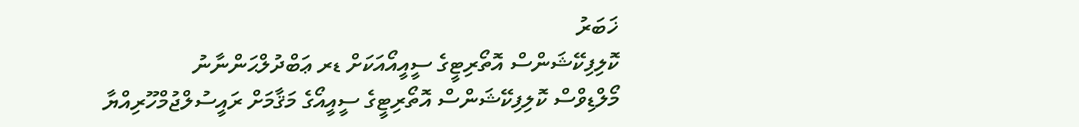ޚަބަރު
ކޮލިފިކޭޝަންސް އޮތޯރިޓީގެ ސީއީއޯއަކަށް ޑރ ޢަބްދުލްޙަންނާނު
މޯލްޑިވްސް ކޮލިފިކޭޝަންސް އޮތޯރިޓީގެ ސީއީއޯގެ މަޤާމަށް ރައީސުލްޖުމްހޫރިއްޔާ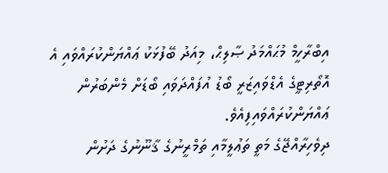އިބްރާހީމް މުޙައްމަދު ޞާލިޙް، މިއަދު ބޭފުޅަކު ޢައްޔަންކުރައްވައި އެ އޮތޯރިޓީގެ އެޑްވައިޒަރީ ބޯޑު އުފައްދަވައި ބޯޑަށް މެންބަރުން ޢައްޔަންކުރައްވައިފިއެވެ.
ދިވެހިރާއްޖޭގެ މަތީ ތަޢުލީމާއި ތަމްރީނުގެ ޤާނޫނުގެ ދަށުން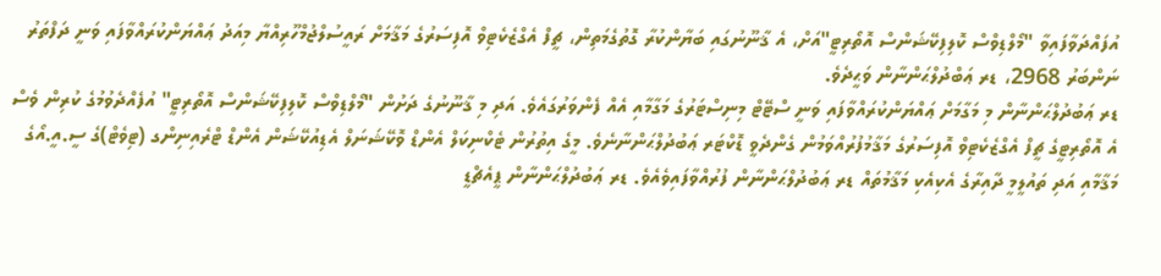އުފައްދަވާފައިވާ "މޯލްޑިވްސް ކޮލިފިކޭޝަންސް އޮތޯރިޓީ"އަށް، އެ ޤާނޫނުގައި ބަޔާންކުރާ ގޮތުގެމަތިން، ޗީފް އެގްޒެކެޓިވް އޮފިސަރުގެ މަޤާމަށް ރައީސުލްޖުމްހޫރިއްޔާ މިއަދު ޢައްޔަންކުރައްވާފައި ވަނީ ދަފްތަރު ނަންބަރު 2968، ޑރ ޢަބްދުލްޙަންނާން ވަޙީދެވެ.
ޑރ ޢަބުދުލްޙަންނާން މި މަގާމަށް ޢައްޔަންކުރައްވާފައި ވަނީ ސްޓޭޓް މިނިސްޓަރުގެ މަގާމާއި އެއް ފެންވަރުގައެވެ. އަދި މި ޤާނޫނުގެ ދަށުން "މޯލްޑިވްސް ކޮލިފިކޭޝަންސް އޮތޯރިޓީ" އުފެއްދެވުމުގެ ކުރިން ވެސް އެ އޮތޯރިޓީގެ ޗީފް އެގްޒެކެޓިވް އޮފިސަރުގެ މަޤާމުފުރުއްވަމުން ގެންދެވީ ޑޮކްޓަރ ޢަބުދުލްޙަންނާނެވެ. މީގެ އިތުރުން ޓެކްނިކަލް އެންޑް ވޮކޭޝަނަލް އެޑިއުކޭޝަން އެންޑް ޓްރެއިނިންގ (ޓިވެޓް)ގެ ސީ.އީ.އޯގެ މަޤާމާއި އަދި ތައުލީމީ ދާއިރާގެ އެކިއެކި މަޤާމުތައް ޑރ ޢަބުދުލްޙަންނާން ފުރުއްވާފައިވެއެވެ. ޑރ ޢަބުދުލްޙަންނާން ޕީއެޗްޑީ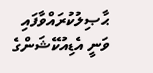ޙާޞިލުކުރައްވާފައި ވަނީ އެޑިއުކޭޝަންގެ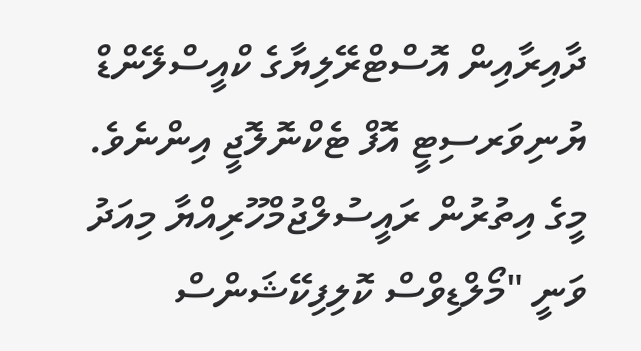ދާއިރާއިން އޮސްޓްރޭލިޔާގެ ކްއީސްލޭންޑް ޔުނިވަރސިޓީ އޮފް ޓެކްނޮލޮޖީ އިންނެވެ.
މީގެ އިތުރުން ރައީސުލްޖުމްހޫރިއްޔާ މިއަދު ވަނީ "މޯލްޑިވްސް ކޮލިފިކޭޝަންސް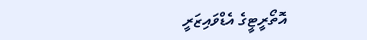އޮތޯރީޓީގެ އެޑްވައިޒަރީ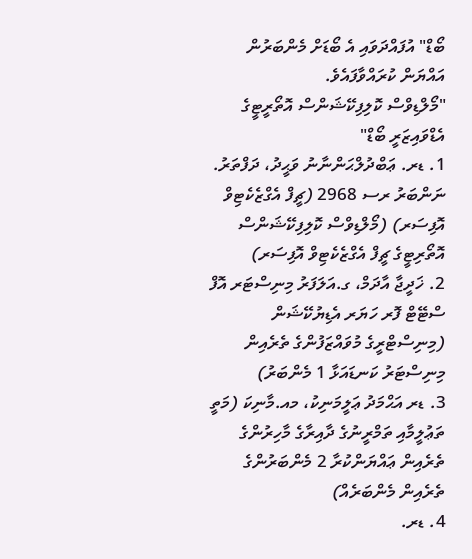ބޯޑް" އުފައްދަވައި އެ ބޯޑަށް މެންބަރުން އައްޔަން ކުރައްވާފައެވެ.
"މޯލްޑިވްސް ކޮލިފިކޭޝަންސް އޮތޯރީޓީގެ އެޑްވައިޒަރީ ބޯޑް"
1. ޑރ. ޢަބްދުލްޙަންނާނު ވަޙީދު، ދަފްތަރު. ނަންބަރު ރސ 2968 (ޗީފް އެގްޒެކެޓިވް އޮފިސަރ) (މޯލްޑިވްސް ކޮލިފިކޭޝަންސް އޮތޯރިޓީގެ ޗީފް އެގްޒެކެޓިވް އޮފިސަރ)
2. ޚަދީޖާ އާދަމް، ގ.އަލަފަރު މިނިސްޓަރ އޮފް ސްޓޭޓް ފޮރ ހަޔަރ އެޑިޔުކޭޝަން (މިނިސްޓްރީގެ މުވައްޒަފުންގެ ތެރެއިން މިނިސްޓަރު ކަނޑައަޅާ 1 މެންބަރު)
3. ޑރ އަޙްމަދު ޢަލީމަނިކު، މއ.މާނިކަ (މަތީ ތަޢުލީމާއި ތަމްރީނުގެ ދާއިރާގެ މާހިރުންގެ ތެރެއިން ޢައްޔަންކުރާ 2 މެންބަރުންގެ ތެރެއިން މެންބަރެއް)
4. ޑރ.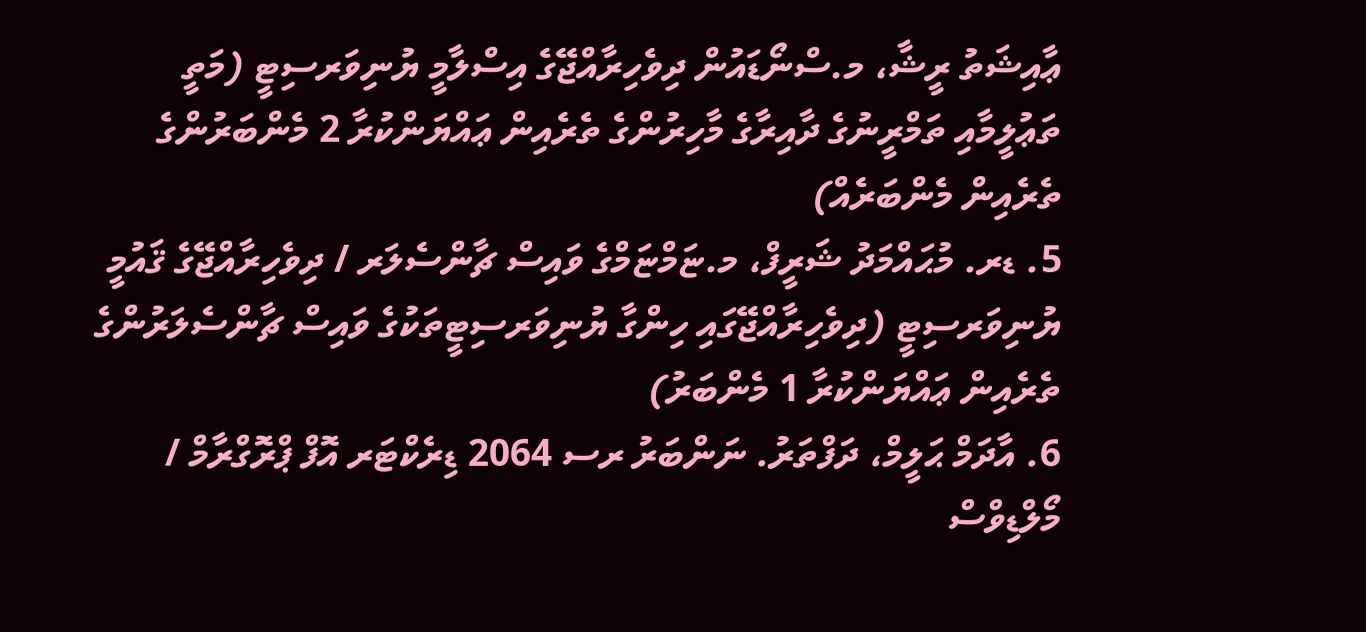ޢާއިޝަތު ރީޝާ، މ.ސްނޯޑައުން ދިވެހިރާއްޖޭގެ އިސްލާމީ ޔުނިވަރސިޓީ (މަތީ ތަޢުލީމާއި ތަމްރީނުގެ ދާއިރާގެ މާހިރުންގެ ތެރެއިން ޢައްޔަންކުރާ 2 މެންބަރުންގެ ތެރެއިން މެންބަރެއް)
5. ޑރ. މުޙައްމަދު ޝަރީފް، މ.ޏަމްޏަމްގެ ވައިސް ޗާންސެލަރ / ދިވެހިރާއްޖޭގެ ޤައުމީ ޔުނިވަރސިޓީ (ދިވެހިރާއްޖޭގައި ހިންގާ ޔުނިވަރސިޓީތަކުގެ ވައިސް ޗާންސެލަރުންގެ ތެރެއިން ޢައްޔަންކުރާ 1 މެންބަރު)
6. އާދަމް ޙަލީމް، ދަފްތަރު. ނަންބަރު ރސ 2064 ޑިރެކްޓަރ އޮފް ޕްރޮގްރާމް / މޯލްޑިވްސް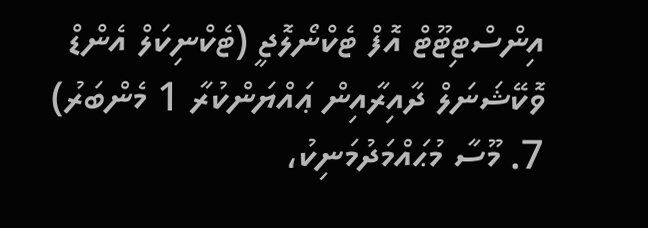އިންސްޓިޓޫޓް އޮފް ޓެކްނޯލޮޖީ (ޓެކްނިކަލް އެންޑް ވޮކޭޝަނަލް ދާއިރާއިން ޢައްޔަންކުރާ 1 މެންބަރު)
7. މޫސާ މުޙައްމަދުމަނިކު،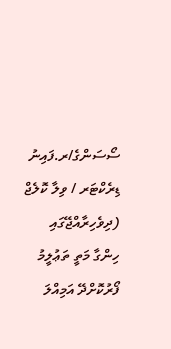ސޯސަންގެ/ރ.ފައިނު ޑިރެކްޓަރ / ވިލާ ކޮލެޖް (ދިވެހިރާއްޖޭގައި ހިންގާ މަތީ ތަޢުލީމު ފޯރުކޮށްދޭ އަމިއްލަ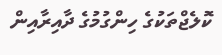ކޮލެޖްތަކުގެ ހިންގުމުގެ ދާއިރާއިން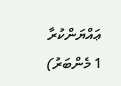ޢައްޔަންކުރާ 1 މެންބަރު)